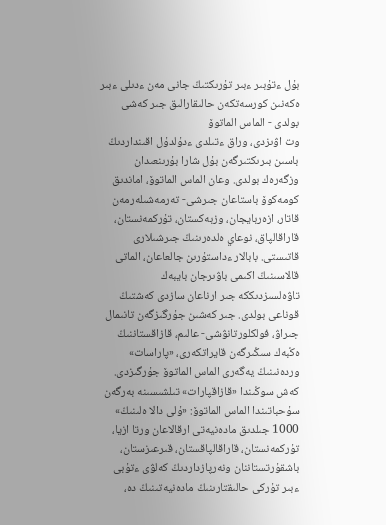بۇل ءتۇبىر ءبىر تۇرىكتىڭ جانى مەن ءدىلى ءبىر ەكەنىن كورسەتكەن حالىقارالىق جىر كەشى بولدى - الماس الماتوۆ
وت اۋىزدى، وراق ءتىلدى ءدۇلدۇل اقىنداردىڭ باسىن بىرىكتىرگەن بۇل شارا بۇرىنعىدان وزگەرەك بولدى. وعان الماس الماتوۆ، اماندىق كومەكوۆ باستاعان جىرشى- تەرمەشىلەرمەن قاتار، ازەربايجان، وزبەكستان، تۇركمەنستان، قاراقالپاق، نوعاي ەلدەرىنىڭ جىرشىلارى قاتىستى. بابالار ءداستۇرىن جالعاعان، الماتى قالاسىنىڭ اكىمى باۋىرجان بايبەك تاۋەلسىزدىككە جىر ارناعان سازدى كەشتىڭ قوناعى بولدى. جىر كەشىن جۇرگىزگەن تانىمال جىراۋ، فولكلورتانۋشى- عالىم، قازاقستاننىڭ ەڭبەك سىڭىرگەن قايراتكەرى، «پاراسات» وردەنىنىڭ يەگەرى الماس الماتوۆ جۇرگىزدى.
كەش سوڭىندا «قازاقپارات» تىلشىسىنە بەرگەن سۇحباتىندا الماس الماتوۆ: «ۇلى دالا ەلىنىڭ» 1000 جىلدىق مادەنيەتى ارقالاعان ورتا ازيا، تۇركمەنستان، قاراقالپاقستان، قىرعىزستان، باشقۇرتستاننان ونەرپازداردىڭ كەلۋى ءتۇبى ءبىر تۇركى حالىقتارىنىڭ مادەنيەتىنىڭ دە،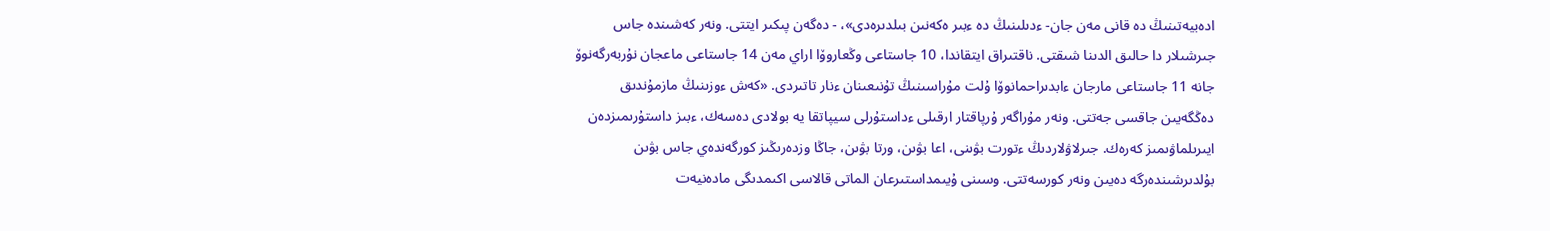ادەبيەتىنىڭ دە قانى مەن جان- ءدىلىنىڭ دە ءبىر ەكەنىن بىلدىرەدى»، - دەگەن پىكىر ايتتى. ونەر كەشىندە جاس جىرشىلار دا حالىق الدىنا شىقتى. ناقتىراق ايتقاندا، 10 جاستاعى وڭعاروۆا اراي مەن 14 جاستاعى ماعجان نۇربەرگەنوۆ جانە 11 جاستاعى مارجان ءابدىراحمانوۆا ۇلت مۇراسىنىڭ تۇنىعىنان ءنار تاتىردى. «كەش ءوزىنىڭ مازمۇندىق دەڭگەيىن جاقسى جەتتى. ونەر مۇراگەر ۇرپاقتار ارقىلى ءداستۇرلى سيپاتقا يە بولادى دەسەك، ءبىز داستۇرىمىزدەن ايىرىلماۋىمىز كەرەك. جىرلاۋلاردىڭ ءتورت بۋىنى، اعا بۋىن، ورتا بۋىن، جاڭا وزدەرىڭىز كورگەندەي جاس بۋىن بۇلدىرشىندەرگە دەيىن ونەر كورسەتتى. وسىنى ۇيىمداستىرعان الماتى قالاسى اكىمدىگى مادەنيەت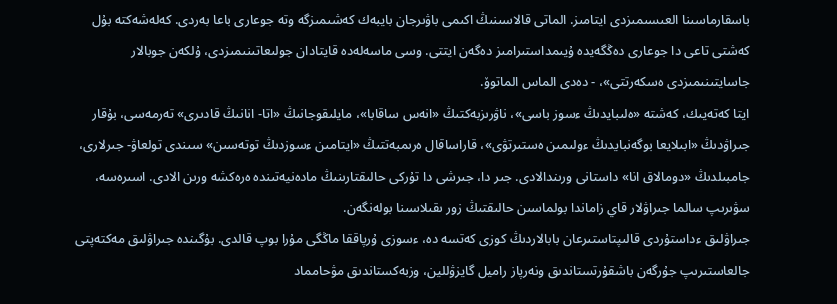باسقارماسىنا العىسىمىزدى ايتامىز. الماتى قالاسىنىڭ اكىمى باۋىرجان بايبەك كەشىمىزگە وتە جوعارى باعا بەردى. كەلەشەكتە بۇل كەشتى تاعى دا جوعارى دەڭگەيدە ۇيىمداستىرامىز دەگەن ايتتى. وسى ماسەلەدە قايتادان جولىعاتىنىمىزدى، ۇلكەن جوبالار جاسايتىنىمىزدى ەسكەرتتى»، - دەدى الماس الماتوۆ.
ايتا كەتەيىك، كەشتە «ەلىبايدىڭ ءسوز باسى»، ناۋرىزبەكتىڭ «انەس ساقابا»، مايلىقوجانىڭ «اتا- انانىڭ قادىرى» تەرمەسى، بۇقار جىراۋدىڭ «ابىلايعا بوگەنبايدىڭ ءولىمىن ەستىرتۋى»، قاراساقال ەرىمبەتتىڭ «ايتامىن ءسوزدىڭ توتەسىن» سىندى تولعاۋ- جىرلارى، جامبىلدىڭ «دومالاق انا» داستانى ورىندالادى. جىر دا، جىرشى دا تۇركى حالىقتارىنىڭ مادەنيەتىندە ەرەكشە ورىن الادى. اسىرەسە، سۋىرىپ سالما جىراۋلار قاي زاماندا بولماسىن حالىقتىڭ زور ىقىلاسىنا بولەنگەن.
جىراۋلىق ءداستۇردى قالىپتاستىرعان بابالاردىڭ كوزى كەتسە دە، ءسوزى ۇرپاققا ماڭگى مۇرا بوپ قالدى. بۇگىندە جىراۋلىق مەكتەپتى جالعاستىرىپ جۇرگەن باشقۇرتستاندىق ونەرپاز راميل گايزۋللين، وزبەكستاندىق مۋحامماد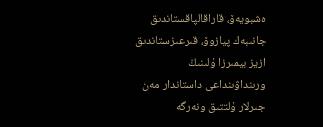ەشبويەۆ، قاراقالپاقستاندىق جانىبەك پيازوۆ، قىرعىزستاندىق ازيز بيمىرزا ۇلىنىڭ ورىنداۋىنداعى داستاندار مەن جىرلار ۇلتتىق ونەرگە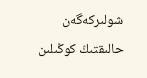شولىركەگەن حالىقتىڭ كوڭىلىن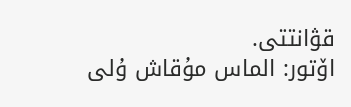قۋانتتى.
اۆتور: الماس مۇقاش ۇلى